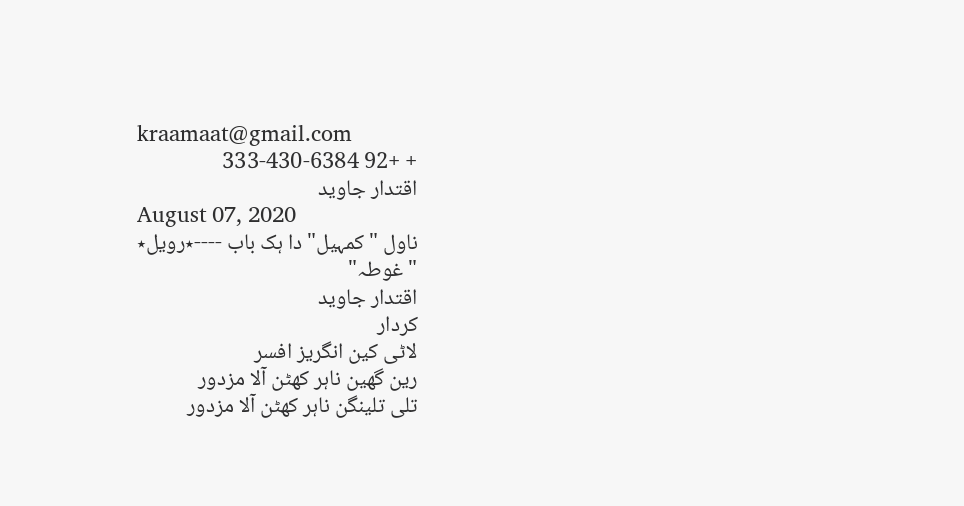kraamaat@gmail.com
+ +92 333-430-6384
اقتدار جاوید
August 07, 2020
ناول " کمہیل" دا ہک باب ----٭رویل٭
"غوطہ"
اقتدار جاوید
کردار
لاٹی کین انگریز افسر
رین گھین ناہر کھٹن آلا مزدور
تلی تلینگن ناہر کھٹن آلا مزدور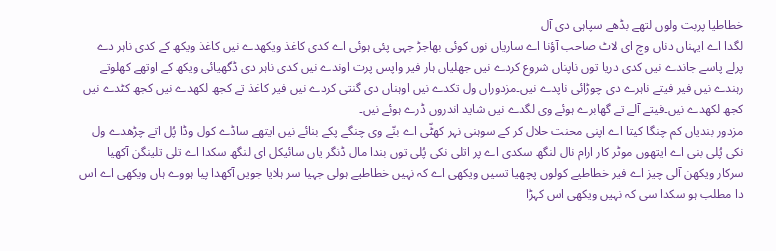خطاطیا پربت ولوں لتھے بڈھے سپاہی دی آل
لگدا اے ایہناں دناں وچ ای لاٹ صاحب آؤنا اے ساریاں نوں کوئی بھاجڑ جہی پئی ہوئی اے کدی کاغذ ویکھدے نیں کاغذ ویکھ کے کدی ناہر دے پرلے پاسے جاندے نیں کدی دریا توں ناپناں شروع کردے نیں جھلیاں ہار فیر واپس پرت اوندے نیں کدی ناہر دی ڈگھیائی ویکھ کے اوتھے کھلوتے رہندے نیں فیر فیتے ناہرے دی چوڑائی ناپدے نیں۔مزدوراں ول تکدے نیں اوہناں دی گنتی کردے نیں فیر کاغذ تے کجھ لکھدے نیں کجھ کٹدے نیں کجھ لکھدے نیں۔فیتے آلے تے گھابرے ہوئے وی لگدے نیں شاید اندروں ڈرے ہوئے نیں۔
مزدور بندیاں کم چنگا کیتا اے اپنی محنت حلال کر کے سوہنی نہر کھٹّی اے بنّے وی چنگے پکے بنائے نیں ایتھے ساڈے کول وڈا پُل اتے چڑھدے ول نکی پُلی بنی اے ایتھوں موٹر کار ارام نال لنگھ سکدی اے پر اتلی نکی پُلی توں بندا مال ڈنگر یاں سائیکل ای لنگھ سکدا اے تلی تلینگن آکھیا سرکار ویکھن آلی چیز اے فیر خطاطیے کولوں پچھیا تسیں ویکھی اے کہ نہیں خطاطیے ہولی جہیا سر ہلایا جویں آکھدا پیا ہووے ہاں ویکھی اے اس دا مطلب ہو سکدا سی کہ نہیں ویکھی اس کہڑا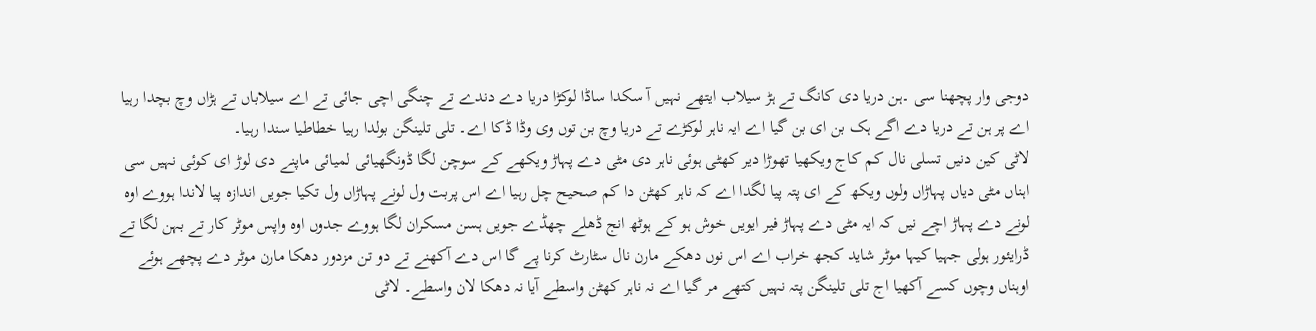دوجی وار پچھنا سی ۔ہن دریا دی کانگ تے ہڑ سیلاب ایتھے نہیں آ سکدا ساڈا لوکڑا دریا دے دندے تے چنگی اچی جائی تے اے سیلاباں تے ہڑاں وچ بچدا رہیا اے پر ہن تے دریا دے اگے ہک بن ای بن گیا اے ایہ ناہر لوکڑے تے دریا وچ بن توں وی وڈا ڈکا اے۔ تلی تلینگن بولدا رہیا خطاطیا سندا رہیا۔
لاٹی کین دنیں تسلی نال کم کاج ویکھیا تھوڑا دیر کھٹی ہوئی ناہر دی مٹی دے پہاڑ ویکھے کے سوچن لگا ڈونگھیائی لمیائی ماپنے دی لوڑ ای کوئی نہیں سی اہناں مٹی دیاں پہاڑاں ولوں ویکھ کے ای پتہ پیا لگدا اے کہ ناہر کھٹن دا کم صحیح چل رہیا اے اس پربت ول لونے پہاڑاں ول تکیا جویں اندازہ پیا لاندا ہووے اوہ لونے دے پہاڑ اچے نیں کہ ایہ مٹی دے پہاڑ فیر ایویں خوش ہو کے ہوٹھ انج ڈھلے چھڈے جویں ہسن مسکران لگا ہووے جدوں اوہ واپس موٹر کار تے بہن لگا تے ڈرایئور ہولی جہیا کیہا موٹر شاید کجھ خراب اے اس نوں دھکے مارن نال سٹارٹ کرنا پے گا اس دے آکھنے تے دو تن مزدور دھکا مارن موٹر دے پچھے ہوئے اوہناں وچوں کسے آکھیا اج تلی تلینگن پتہ نہیں کتھے مر گیا اے نہ ناہر کھٹن واسطے آیا نہ دھکا لان واسطے۔ لاٹی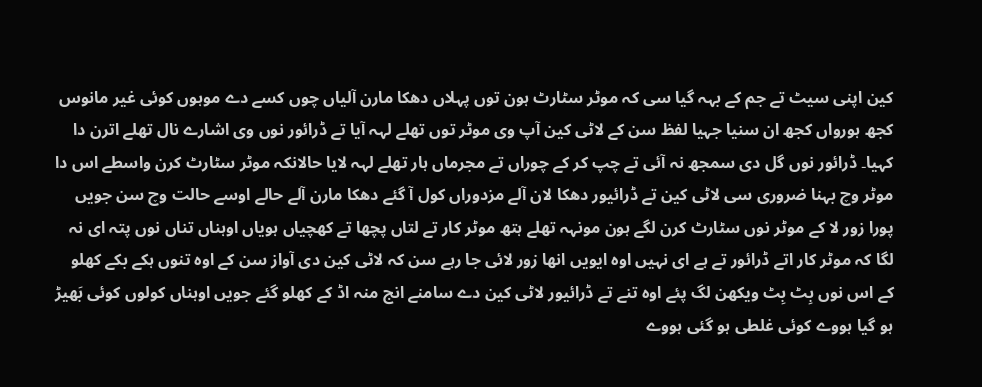کین اپنی سیٹ تے جم کے بہہ گیا سی کہ موٹر سٹارٹ ہون توں پہلاں دھکا مارن آلیاں چوں کسے دے موہوں کوئی غیر مانوس کجھ ہورواں کجھ ان سنیا جہیا لفظ سن کے لاٹی کین آپ وی موٹر توں تھلے لہہ آیا تے ڈرائور نوں وی اشارے نال تھلے اترن دا کہیا۔ ڈرائور نوں گل دی سمجھ نہ آئی تے چپ کر کے چوراں تے مجرماں ہار تھلے لہہ لایا حالانکہ موٹر سٹارٹ کرن واسطے اس دا موٹر وچ بہنا ضروری سی لاٹی کین تے ڈرائیور دھکا لان آلے مزدوراں کول آ گئے دھکا مارن آلے حالے اوسے حالت وچ سن جویں پورا زور لا کے موٹر نوں سٹارٹ کرن لگے ہون مونہہ تھلے ہتھ موٹر کار تے لتاں پچھا تے کھچیاں ہویاں اوہناں تناں نوں پتہ ای نہ لگا کہ موٹر کار اتے ڈرائور تے ہے ای نہیں اوہ ایویں انھا زور لائی جا رہے سن کہ لاٹی کین دی آواز سن کے اوہ تنوں ہکے بکے کھلو کے اس نوں بِٹ بِٹ ویکھن لگ پئے اوہ تنے تے ڈرائیور لاٹی کین دے سامنے انج منہ اڈ کے کھلو گئے جویں اوہناں کولوں کوئی بَھیڑ ہو گیا ہووے کوئی غلطی ہو گئی ہووے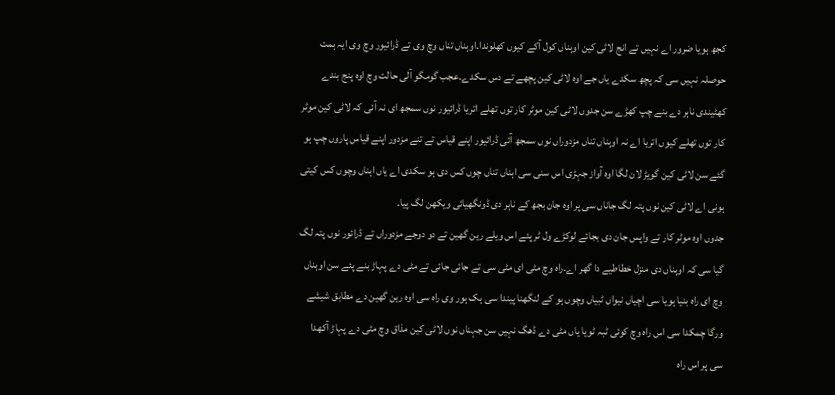کجھ ہویا ضرور اے نہیں تے انج لاٹی کین اوہناں کول آکے کیوں کھلوندا۔اوہناں تناں وچ وی تے ڈرائیور وچ وی ایہ ہمت حوصلہ نہیں سی کہ پچھ سکدے یاں جے اوہ لاٹی کین پچھے تے دس سکدے۔عجب گومگو آلی حالت وچ اوہ پنج بندے کھٹیندی ناہر دے بنے چپ کھڑے سن جدوں لاٹی کین موٹر کار توں تھلے اتریا ڈرائیور نوں سمجھ ای نہ آئی کہ لاٹی کین موٹر کار توں تھلے کیوں اتریا اے نہ اوہناں تناں مزدوراں نوں سمجھ آئی ڈرائیور اپنے قیاس تے تنے مزدور اپنے قیاس پاروں چپ ہو گئے سن لاٹی کین گویڑ لان لگا اوہ آواز جہڑی اس سنی سی اہناں تناں چوں کس دی ہو سکدی اے یاں اہناں وچوں کس کیتی ہونی اے لاٹی کین نوں پتہ لگ جاناں سی پر اوہ جان بجھ کے ناہر دی ڈونگھیائی ویکھن لگ پیا۔
جدوں اوہ موٹر کار تے واپس جان دی بجائے لوکڑے ول ٹر پئے اس ویلے رین گھین تے دو دوجے مزدوراں تے ڈرائور نوں پتہ لگ گیا سی کہ اوہناں دی منزل خطاطیے دا گھر اے۔راہ وچ مٹی ای مٹی سی تے جائی جائی تے مٹی دے پہاڑ بنے پئے سن اوہناں وچ ای راہ بنیا ہویا سی اچیاں نیواں ٹبیاں وچوں ہو کے لنگھنا پیندا سی ہک ہور وی راہ سی اوہ رین گھین دے مطابق شیشے ورگا چمکدا سی اس راہ وچ کوئی ٹبہ ٹویا یاں مٹی دے ڈھگ نہیں سن جہناں نوں لاٹی کین مذاق وچ مٹی دے پہاڑ آکھدا سی پر اس راہ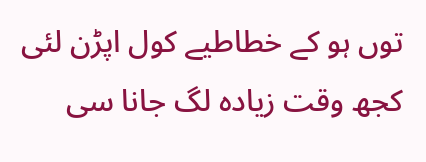توں ہو کے خطاطیے کول اپڑن لئی کجھ وقت زیادہ لگ جانا سی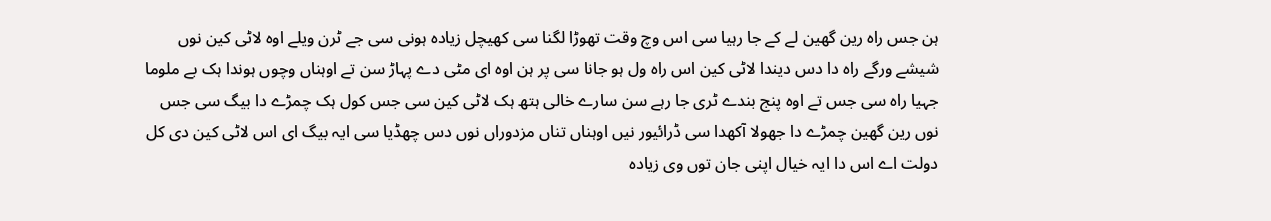ہن جس راہ رین گھین لے کے جا رہیا سی اس وچ وقت تھوڑا لگنا سی کھیچل زیادہ ہونی سی جے ٹرن ویلے اوہ لاٹی کین نوں شیشے ورگے راہ دا دس دیندا لاٹی کین اس راہ ول ہو جانا سی پر ہن اوہ ای مٹی دے پہاڑ سن تے اوہناں وچوں ہوندا ہک بے ملوما جہیا راہ سی جس تے اوہ پنج بندے ٹری جا رہے سن سارے خالی ہتھ ہک لاٹی کین سی جس کول ہک چمڑے دا بیگ سی جس نوں رین گھین چمڑے دا جھولا آکھدا سی ڈرائیور نیں اوہناں تناں مزدوراں نوں دس چھڈیا سی ایہ بیگ ای اس لاٹی کین دی کل دولت اے اس دا ایہ خیال اپنی جان توں وی زیادہ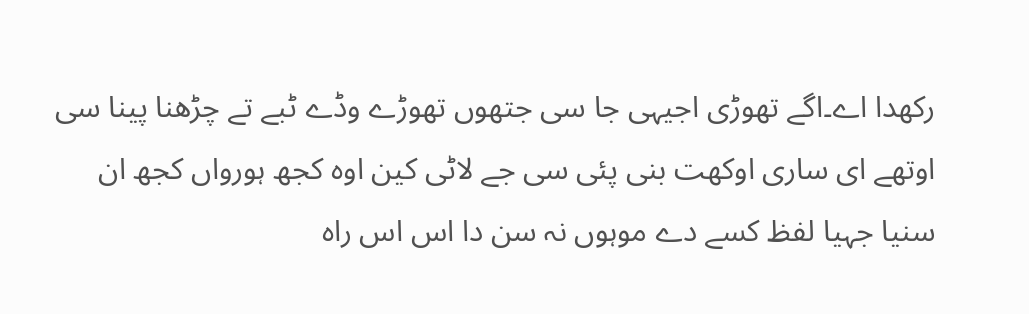رکھدا اے۔اگے تھوڑی اجیہی جا سی جتھوں تھوڑے وڈے ٹبے تے چڑھنا پینا سی اوتھے ای ساری اوکھت بنی پئی سی جے لاٹی کین اوہ کجھ ہورواں کجھ ان سنیا جہیا لفظ کسے دے موہوں نہ سن دا اس اس راہ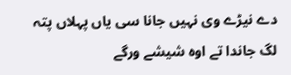دے نیڑے وی نہیں جانا سی یاں پہلاں پتہ لگ جاندا تے اوہ شیشے ورگے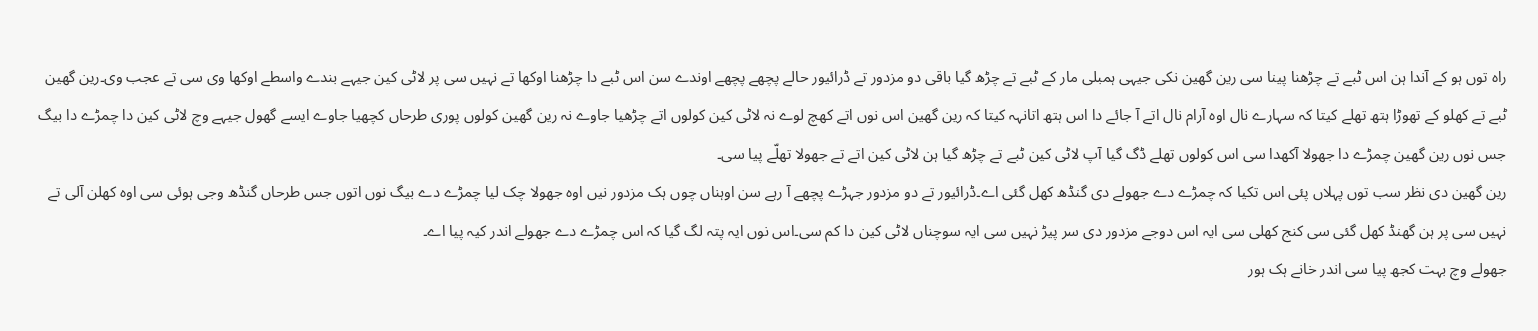راہ توں ہو کے آندا ہن اس ٹبے تے چڑھنا پینا سی رین گھین نکی جیہی ہمبلی مار کے ٹبے تے چڑھ گیا باقی دو مزدور تے ڈرائیور حالے پچھے پچھے اوندے سن اس ٹبے دا چڑھنا اوکھا تے نہیں سی پر لاٹی کین جیہے بندے واسطے اوکھا وی سی تے عجب وی۔رین گھین ٹبے تے کھلو کے تھوڑا ہتھ تھلے کیتا کہ سہارے نال اوہ آرام نال اتے آ جائے دا اس ہتھ اتانہہ کیتا کہ رین گھین اس نوں اتے کھچ لوے نہ لاٹی کین کولوں اتے چڑھیا جاوے نہ رین گھین کولوں پوری طرحاں کچھیا جاوے ایسے گھول جیہے وچ لاٹی کین دا چمڑے دا بیگ جس نوں رین گھین چمڑے دا جھولا آکھدا سی اس کولوں تھلے ڈگ گیا آپ لاٹی کین ٹبے تے چڑھ گیا ہن لاٹی کین اتے تے جھولا تھلّے پیا سی۔
رین گھین دی نظر سب توں پہلاں پئی اس تکیا کہ چمڑے دے جھولے دی گنڈھ کھل گئی اے۔ڈرائیور تے دو مزدور جہڑے پچھے آ رہے سن اوہناں چوں ہک مزدور نیں اوہ جھولا چک لیا چمڑے دے بیگ نوں اتوں جس طرحاں گنڈھ وجی ہوئی سی اوہ کھلن آلی تے نہیں سی پر ہن گھنڈ کھل گئی سی کنج کھلی سی ایہ اس دوجے مزدور دی سر پیڑ نہیں سی ایہ سوچناں لاٹی کین دا کم سی۔اس نوں ایہ پتہ لگ گیا کہ اس چمڑے دے جھولے اندر کیہ پیا اے۔
جھولے وچ بہت کجھ پیا سی اندر خانے ہک ہور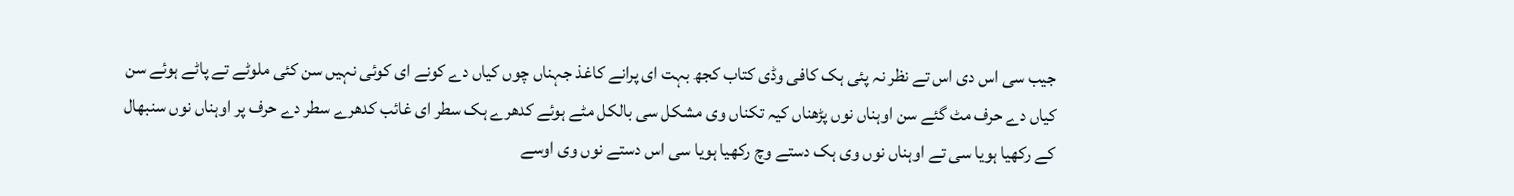جیب سی اس دی اس تے نظر نہ پئی ہک کافی وڈی کتاب کجھ بہت ای پرانے کاغذ جہناں چوں کیاں دے کونے ای کوئی نہیں سن کئی ملوٹے تے پاٹے ہوئے سن کیاں دے حرف مٹ گئے سن اوہناں نوں پڑھناں کیہ تکناں وی مشکل سی بالکل مٹے ہوئے کدھرے ہک سطر ای غائب کدھرے سطر دے حرف پر اوہناں نوں سنبھال کے رکھیا ہویا سی تے اوہناں نوں وی ہک دستے وچ رکھیا ہویا سی اس دستے نوں وی اوسے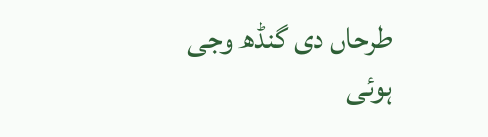طرحاں دی گنڈھ وجی ہوئی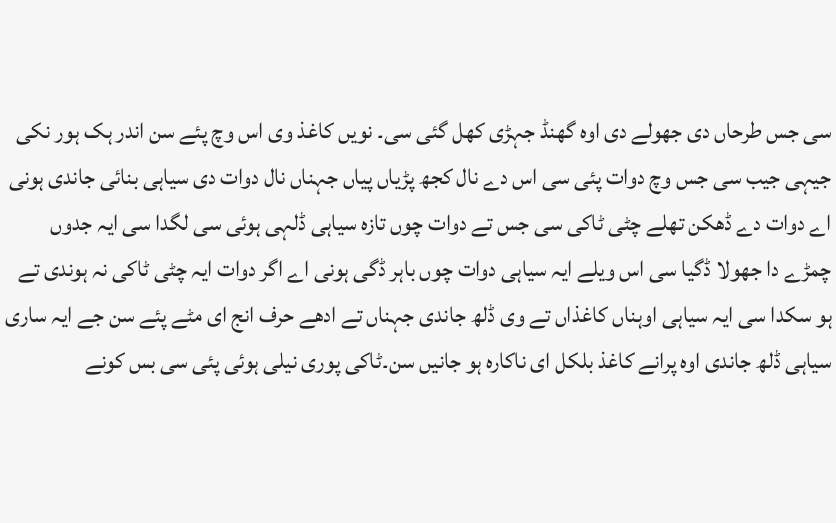سی جس طرحاں دی جھولے دی اوہ گھنڈ جہڑی کھل گئی سی۔ نویں کاغذ وی اس وچ پئے سن اندر ہک ہور نکی جیہی جیب سی جس وچ دوات پئی سی اس دے نال کجھ پڑیاں پیاں جہناں نال دوات دی سیاہی بنائی جاندی ہونی اے دوات دے ڈھکن تھلے چٹی ٹاکی سی جس تے دوات چوں تازہ سیاہی ڈلہی ہوئی سی لگدا سی ایہ جدوں چمڑے دا جھولا ڈگیا سی اس ویلے ایہ سیاہی دوات چوں باہر ڈگی ہونی اے اگر دوات ایہ چٹی ٹاکی نہ ہوندی تے ہو سکدا سی ایہ سیاہی اوہناں کاغذاں تے وی ڈلھ جاندی جہناں تے ادھے حرف انج ای مٹے پئے سن جے ایہ ساری سیاہی ڈلھ جاندی اوہ پرانے کاغذ بلکل ای ناکارہ ہو جانیں سن۔ٹاکی پوری نیلی ہوئی پئی سی بس کونے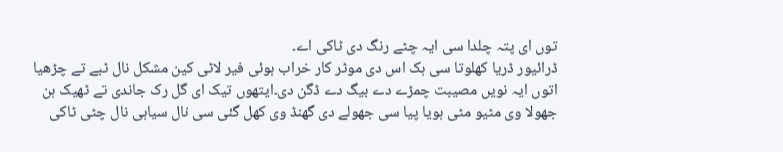توں ای پتہ چلدا سی ایہ چٹے رنگ دی ٹاکی اے۔
ڈرائیور ڈریا کھلوتا سی ہک اس دی موٹر کار خراب ہوئی فیر لاٹی کین مشکل نال ٹبے تے چڑھیا اتوں ایہ نویں مصیبت چمڑے دے بیگ دے ڈگن دی۔ایتھوں تیک ای گل رک جاندی تے ٹھیک ہن جھولا وی مٹیو مٹی ہویا پیا سی جھولے دی گھنڈ وی کھل گئی سی نال سیاہی نال چٹی ٹاکی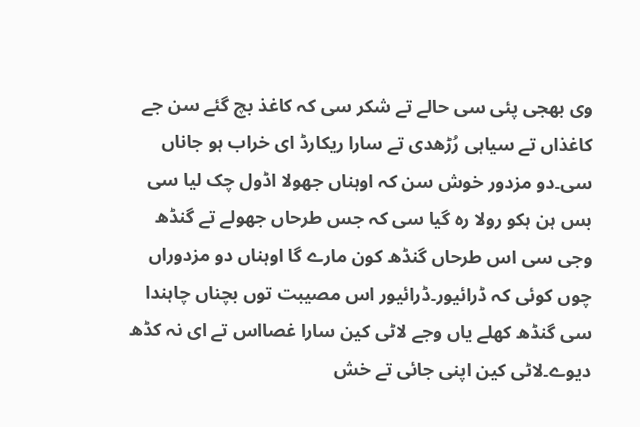وی بھجی پئی سی حالے تے شکر سی کہ کاغذ بچ گئے سن جے کاغذاں تے سیاہی رُڑھدی تے سارا ریکارڈ ای خراب ہو جاناں سی۔دو مزدور خوش سن کہ اوہناں جھولا اڈول چک لیا سی بس ہن ہکو رولا رہ گیا سی کہ جس طرحاں جھولے تے گنڈھ وجی سی اس طرحاں گنڈھ کون مارے گا اوہناں دو مزدوراں چوں کوئی کہ ڈرائیور۔ڈرائیور اس مصیبت توں بچناں چاہندا سی گنڈھ کھلے یاں وجے لاٹی کین سارا غصااس تے ای نہ کڈھ دیوے۔لاٹی کین اپنی جائی تے خش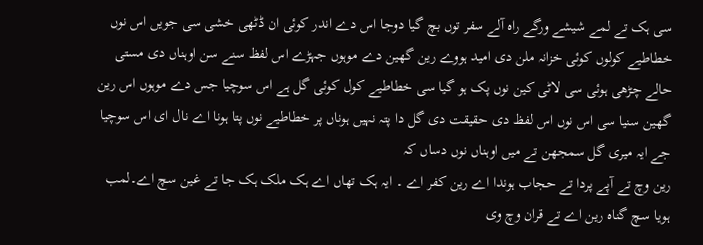سی ہک تے لمے شیشے ورگے راہ آلے سفر توں بچ گیا دوجا اس دے اندر کوئی ان ڈٹھی خشی سی جویں اس نوں خطاطیے کولوں کوئی خزانہ ملن دی امید ہووے رین گھین دے موہوں جہڑے اس لفظ سنے سن اوہناں دی مستی حالے چڑھی ہوئی سی لاٹی کین نوں پک ہو گیا سی خطاطیے کول کوئی گل ہے اس سوچیا جس دے موہوں اس رین گھین سنیا سی اس نوں اس لفظ دی حقیقت دی گل دا پتہ نہیں ہوناں پر خطاطیے نوں پتا ہونا اے نال ای اس سوچیا جے ایہ میری گل سمجھن تے میں اوہناں نوں دساں کہ
رین وچ تے آپے پردا تے حجاب ہوندا اے رین کفر اے ۔ ایہ ہک تھاں اے ہک ملک ہک جا تے غین سچ اے۔لمب ہویا سچ گناہ رین اے تے قران وچ وی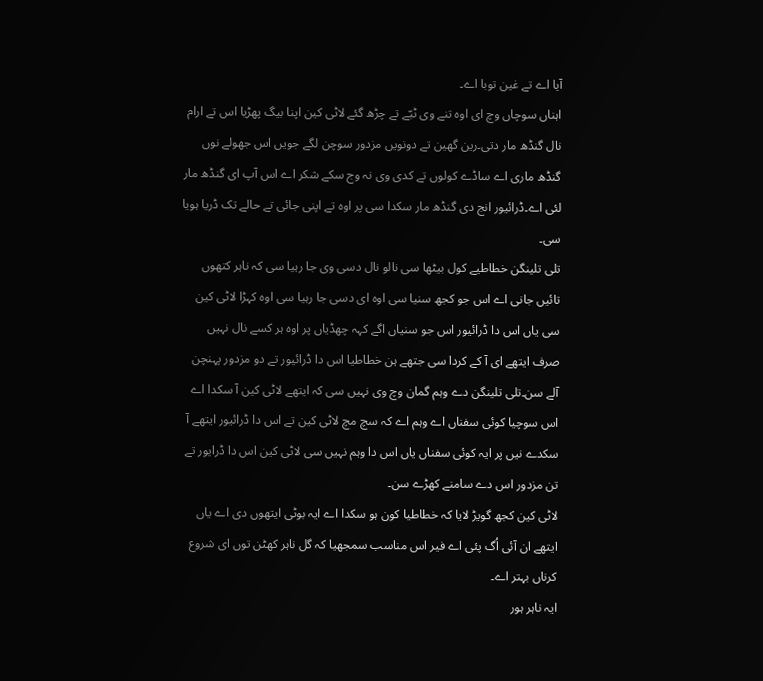آیا اے تے غین توبا اے۔
اہناں سوچاں وچ ای اوہ تنے وی ٹبّے تے چڑھ گئے لاٹی کین اپنا بیگ پھڑیا اس تے ارام نال گنڈھ مار دتی۔رین گھین تے دونویں مزدور سوچن لگے جویں اس جھولے نوں گنڈھ ماری اے ساڈے کولوں تے کدی وی نہ وج سکے شکر اے اس آپ ای گنڈھ مار لئی اے۔ڈرائیور انج دی گنڈھ مار سکدا سی پر اوہ تے اپنی جائی تے حالے تک ڈریا ہویا سی۔
تلی تلینگن خطاطیے کول بیٹھا سی نالو نال دسی وی جا رہیا سی کہ ناہر کتھوں تائیں جانی اے اس جو کجھ سنیا سی اوہ ای دسی جا رہیا سی اوہ کہڑا لاٹی کین سی یاں اس دا ڈرائیور اس جو سنیاں اگے کہہ چھڈیاں پر اوہ ہر کسے نال نہیں صرف ایتھے ای آ کے کردا سی جتھے ہن خطاطیا اس دا ڈرائیور تے دو مزدور پہنچن آلے سن۔تلی تلینگن دے وہم گمان وچ وی نہیں سی کہ ایتھے لاٹی کین آ سکدا اے اس سوچیا کوئی سفناں اے وہم اے کہ سچ مچ لاٹی کین تے اس دا ڈرائیور ایتھے آ سکدے نیں پر ایہ کوئی سفناں یاں اس دا وہم نہیں سی لاٹی کین اس دا ڈرایور تے تن مزدور اس دے سامنے کھڑے سن۔
لاٹی کین کجھ گویڑ لایا کہ خطاطیا کون ہو سکدا اے ایہ بوٹی ایتھوں دی اے یاں ایتھے ان آئی اُگ پئی اے فیر اس مناسب سمجھیا کہ گل ناہر کھٹن توں ای شروع کرناں بہتر اے۔
ایہ ناہر ہور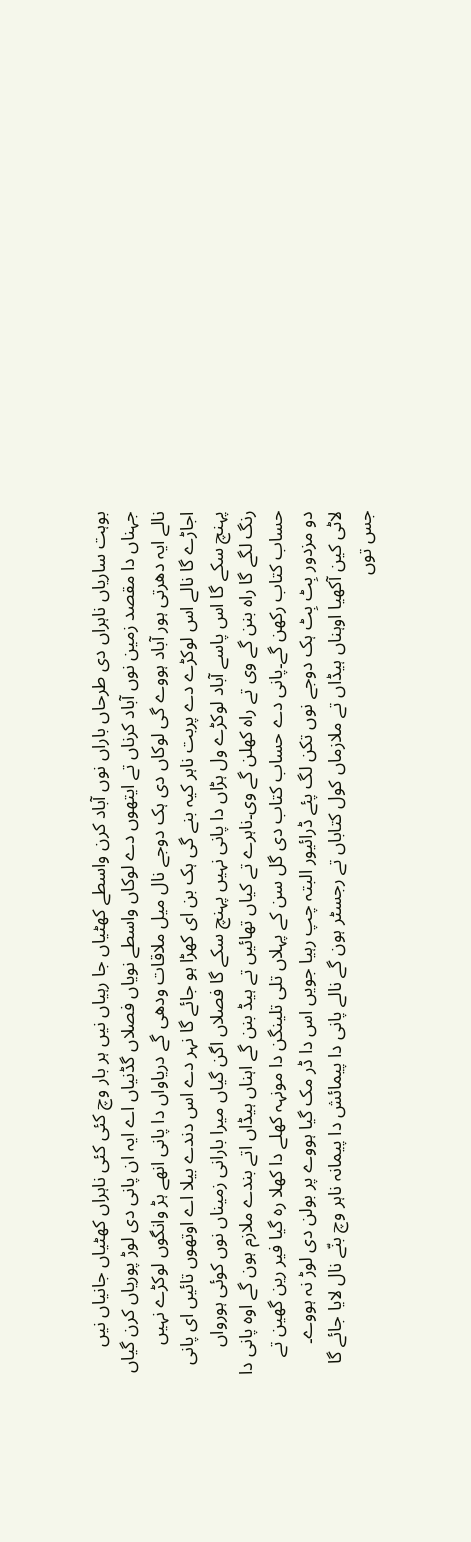بوہت ساریاں ناہراں دی طرحاں باراں نوں آباد کرن واسطے کھٹیاں جا رہیاں نیں ہر بار وچ کئی کئی ناہراں کھٹیاں جانیاں نیں جہناں دا مقصد زمین نوں آباد کرناں تے ایتھوں دے لوکاں واسطے نویاں فصلاں گڈنیاں اے ایہ ان پانی دی لوڑ پوریاں کرن گیاں نالے ایہ دھرتی ہور آباد ہووے گی لوکاں دی ہک دوجے نال میل ملاقات ودھی گے دریاواں دا پانی انھے ہڑ وانگوں لوکڑے نہیں اجاڑے گا نالے اس لوکڑے دے پربت ناہر کیہ بنے گی ہک بن ای کھڑا ہو جائے گا نہر دے اس دندے بیلا اے اوتھوں تائیں ای پانی پہنچ سکے گا اس پاسے آباد لوکڑے ول ہڑاں دا پانی نہیں پہنچ سکے گا فصلاں اگن گیاں میرا بارانی زمیناں نوں کوئی ہورواں رنگ لگے گا راہ بنن گے وی تے راہ کھلن گے وی۔ناہرے تے کیاں تھائیں تے ہیڈ بنن گے اہناں ہیڈاں اتے بندے ملازم ہون گے اوہ پانی دا حساب کتاب رکھن گے۔پانی دے حساب کتاب دی گل سن کے پہلاں تلی تلینگن دا مونہہ کھلے دا کھلا رہ گیا فیر رین گھین تے دو مزدور بِٹ بِٹ ہک دوجے نوں تکن لگ پئے ڈرائیور البتہ چپ رہیا جویں اس دا ڈر مک گیا ہووے پر بولن دی لوڑ نہ ہووے۔
لاٹی کین آکھیا اوہناں ہیڈاں تے ملازماں کول کتاباں تے رجسٹر ہون گے نالے پانی دا پیمائش دا پیمانہ ناہر وچ بنّے نال لایا جائے گا جس توں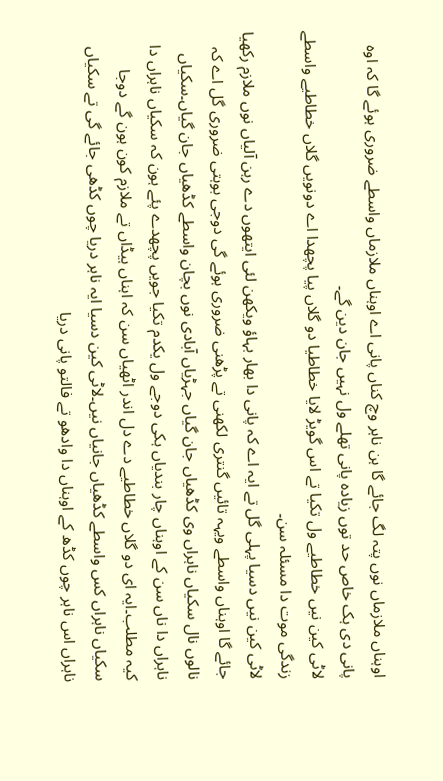اوہناں ملازماں نوں پتہ لگ جائے گا ہن ناہر وچ کناں پانی اے اوہناں ملازماں واسطے ضروری ہوئے گا کہ اوہ پانی دی ہک خاص حد توں زیادہ پانی تھلے ول نہیں جان دین گے۔
لاٹی کین نیں خطاطیے ول تکیا تے اس گویڑ لایا خطاطیا دو گلاں پیا پچھدا اے دونویں گلاں خطاطیے واسطے زندگی موت دا مسئلہ سن۔
لاٹی کین نیں دسیا پہلی گل تے ایہ اے کہ پانی دا بھار بہاؤ ویکھن لئی ایتھوں دے رہن آلیاں نوں ملازم رکھیا جائے گا اوہناں واسطے ویہہ تائیں گنتری لکھنی تے پڑھنی ضروری ہوئے گی دوجی بوہتی ضروری گل اے کہ نالوں نال سکیاں ناہراں وی کڈھیاں جان گیاں جہڑیاں آبادی نوں بچان واسطے کڈھیاں جان گیاں۔سکیاں ناہراں دا ناں سن کے اوہناں چار بندیاں ہکی دوجے ول یکدم تکیا جویں پچھدے پئے ہون کہ سکیاں ناہراں دا کیہ مطلب۔ایہ ای دو گلاں خطاطیے دے دل اندر اٹھیاں سن کہ اہناں ہیڈاں تے ملازم کون ہون گے دوجا سکیاں ناہراں کس واسطے کڈھیاں جانیاں نیں۔لاٹی کین دسیا ایہ ناہر دریا چوں کڈھی جائے گی تے سکیاں ناہراں اس ناہر چوں کڈھ کے اوہناں دا وادھو تے فالتو پانی دریا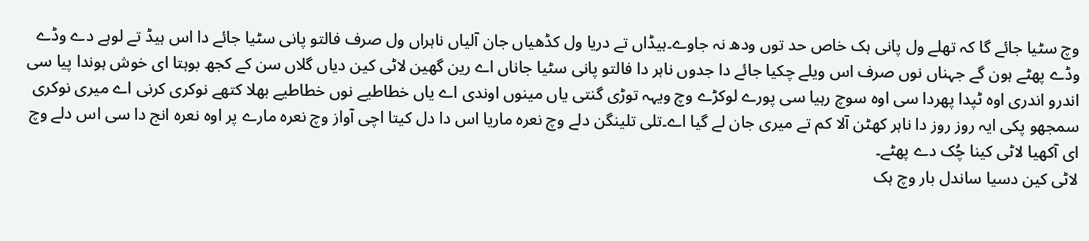وچ سٹیا جائے گا کہ تھلے ول پانی ہک خاص حد توں ودھ نہ جاوے۔ہیڈاں تے دریا ول کڈھیاں جان آلیاں ناہراں ول صرف فالتو پانی سٹیا جائے دا اس ہیڈ تے لوہے دے وڈے وڈے پھٹے ہون گے جہناں نوں صرف اس ویلے چکیا جائے دا جدوں ناہر دا فالتو پانی سٹیا جاناں اے رین گھین لاٹی کین دیاں گلاں سن کے کجھ بوہتا ای خوش ہوندا پیا سی اندرو اندری اوہ ٹپدا پھردا سی اوہ سوچ رہیا سی پورے لوکڑے وچ ویہہ توڑی گنتی یاں مینوں اوندی اے یاں خطاطیے نوں خطاطیے بھلا کتھے نوکری کرنی اے میری نوکری سمجھو پکی ایہ روز روز دا ناہر کھٹن آلا کم تے میری جان لے گیا اے۔تلی تلینگن دلے وچ نعرہ ماریا اس دا دل کیتا اچی آواز وچ نعرہ مارے پر اوہ نعرہ انج دا سی اس دلے وچ ای آکھیا لاٹی کینا چُک دے پھٹے۔
لاٹی کین دسیا ساندل بار وچ ہک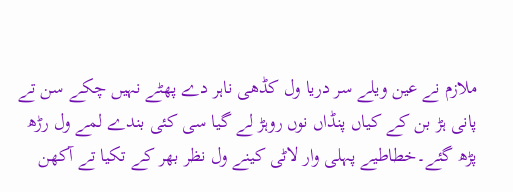ملازم نے عین ویلے سر دریا ول کڈھی ناہر دے پھٹے نہیں چکے سن تے پانی ہڑ بن کے کیاں پنڈاں نوں روہڑ لے گیا سی کئی بندے لمے ول رڑھ پڑھ گئے۔خطاطیے پہلی وار لاٹی کینے ول نظر بھر کے تکیا تے آکھن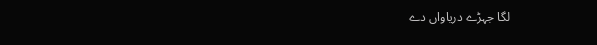لگا جہڑے دریاواں دے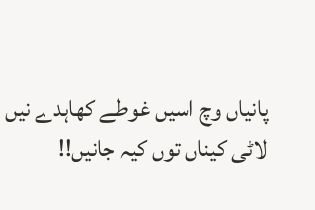پانیاں وچ اسیں غوطے کھاہدے نیں لاٹی کیناں توں کیہ جانیں!!